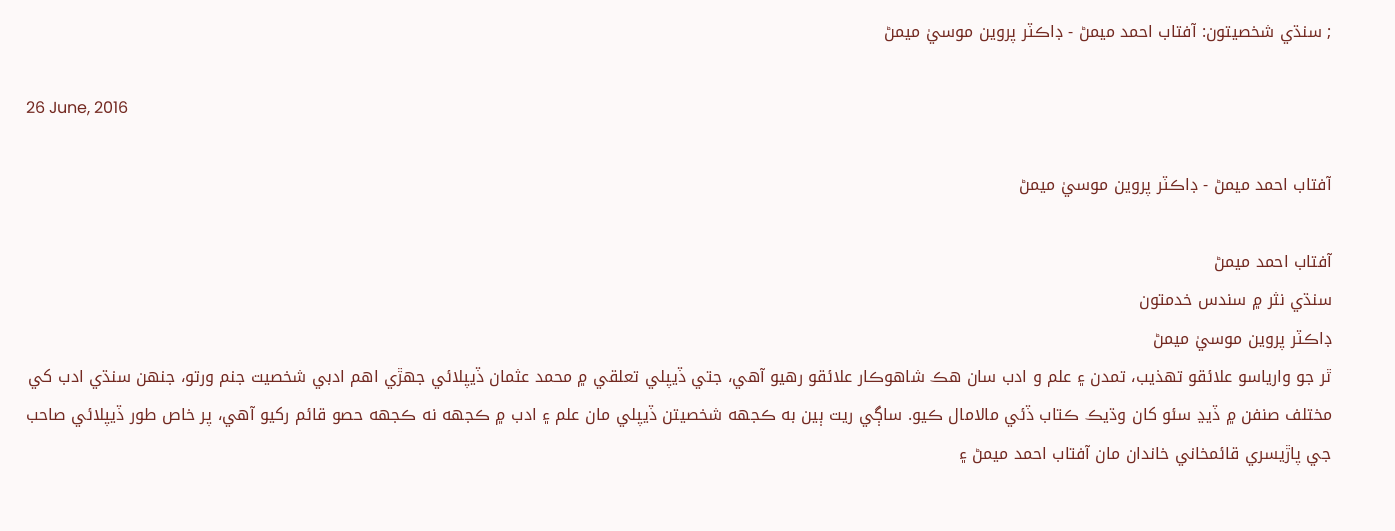; سنڌي شخصيتون: آفتاب احمد ميمڻ - ڊاڪٽر پروين موسيٰ ميمڻ

26 June, 2016

آفتاب احمد ميمڻ - ڊاڪٽر پروين موسيٰ ميمڻ

آفتاب احمد ميمڻ
سنڌي نثر ۾ سندس خدمتون
ڊاڪٽر پروين موسيٰ ميمڻ
ٿر جو وارياسو علائقو تهذيب، تمدن ۽ علم و ادب سان هڪ شاهوڪار علائقو رهيو آهي، جتي ڏيپلي تعلقي ۾ محمد عثمان ڏيپلائي جهڙي اهم ادبي شخصيت جنم ورتو، جنهن سنڌي ادب کي مختلف صنفن ۾ ڏيڍ سئو کان وڌيڪ ڪتاب ڏئي مالامال ڪيو. ساڳي ريت ٻين به ڪجهه شخصيتن ڏيپلي مان علم ۽ ادب ۾ ڪجهه نه ڪجهه حصو قائم رکيو آهي، پر خاص طور ڏيپلائي صاحب جي پاڙيسري قائمخاني خاندان مان آفتاب احمد ميمڻ ۽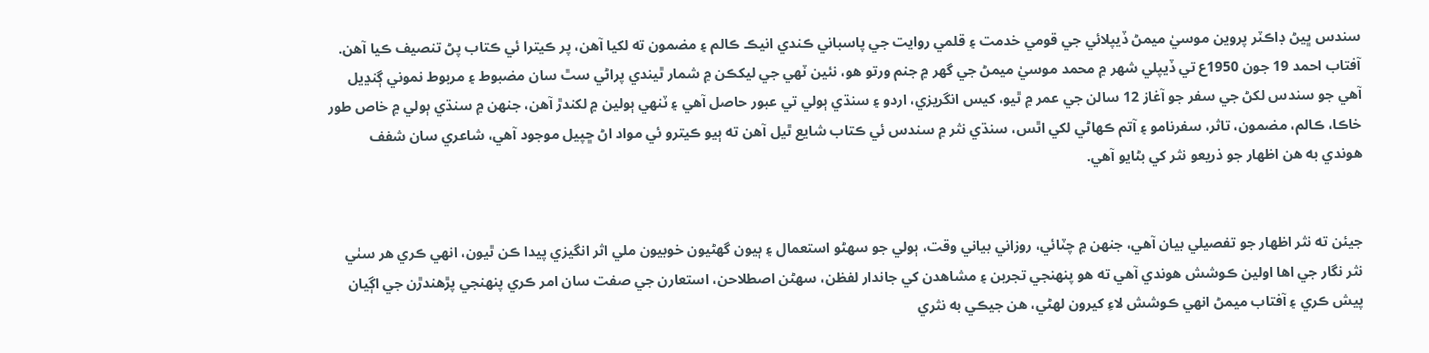سندس ڀيڻ ڊاڪٽر پروين موسيٰ ميمڻ ڏيپلائي جي قومي خدمت ۽ قلمي روايت جي پاسباني ڪندي انيڪ ڪالم ۽ مضمون ته لکيا آهن، پر ڪيترا ئي ڪتاب پڻ تنصيف ڪيا آهن.
آفتاب احمد 19 جون 1950ع تي ڏيپلي شهر ۾ محمد موسيٰ ميمڻ جي گهر ۾ جنم ورتو هو، نئين ٽهي جي ليکڪن ۾ شمار ٿيندي پراڻي سٿ سان مضبوط ۽ مربوط نموني ڳنڍيل آهي جو سندس لکڻ جي سفر جو آغاز 12 سالن جي عمر ۾ ٿيو، کيس انگريزي، اردو ۽ سنڌي ٻولي تي عبور حاصل آهي ۽ ٽنهي ٻولين ۾ لکندڙ آهن، جنهن ۾ سنڌي ٻولي ۾ خاص طور خاڪا، ڪالم، مضمون، تاثر، سفرنامو ۽ آتم ڪهاڻي لکي اٿس، سنڌي نثر ۾ سندس ئي ڪتاب شايع ٿيل آهن ته ٻيو ڪيترو ئي مواد اڻ ڇپيل موجود آهي، شاعري سان شفف هوندي به هن اظهار جو ذريعو نثر کي بڻايو آهي.


جيئن ته نثر اظهار جو تفصيلي بيان آهي، جنهن ۾ چٽائي، روزاني بياني وقت، ٻولي جو سهڻو استعمال ۽ ٻيون گهڻيون خوبيون ملي اثر انگيزي پيدا ڪن ٿيون، انهي ڪري هر سٺي نثر نگار جي اها اولين ڪوشش هوندي آهي ته هو پنهنجي تجربن ۽ مشاهدن کي جاندار لفظن، سهڻن اصطلاحن، استعارن جي صفت سان امر ڪري پنهنجي پڙهندڙن جي اڳيان پيش ڪري ۽ آفتاب ميمڻ انهي ڪوشش لاءِ کيرون لهڻي، هن جيڪي به نثري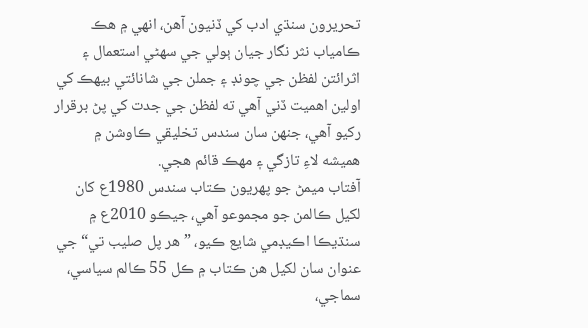تحريرون سنڌي ادب کي ڏنيون آهن، انهي ۾ هڪ ڪامياب نثر نگار جيان ٻولي جي سهڻي استعمال ۽ اثرائتن لفظن جي چونڊ ۽ جملن جي شانائتي بيهڪ کي اولين اهميت ڏني آهي ته لفظن جي جدت کي پڻ برقرار رکيو آهي، جنهن سان سندس تخليقي ڪاوشن ۾ هميشه لاءِ تازگي ۽ مهڪ قائم هجي.
آفتاب ميمڻ جو پهريون ڪتاب سندس 1980ع کان لکيل ڪالمن جو مجموعو آهي، جيڪو 2010ع ۾ سنڌيڪا اڪيڊمي شايع ڪيو، ”هر پل صليب تي“ جي عنوان سان لکيل هن ڪتاب ۾ ڪل 55 ڪالم سياسي، سماجي،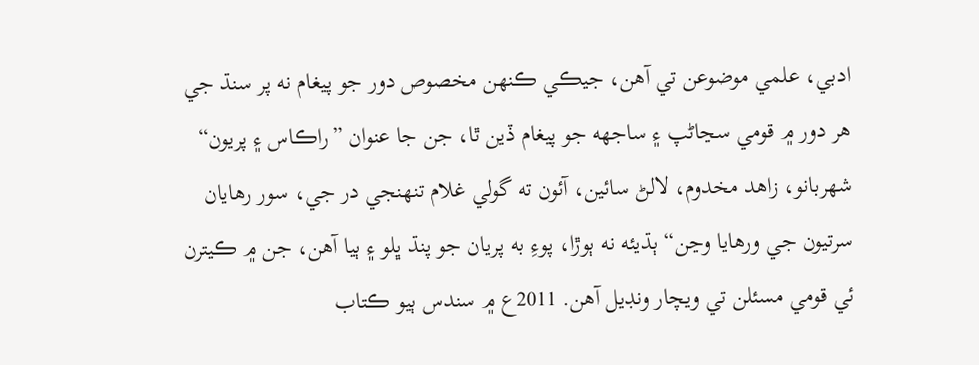ادبي، علمي موضوعن تي آهن، جيڪي ڪنهن مخصوص دور جو پيغام نه پر سنڌ جي هر دور ۾ قومي سڃاڻپ ۽ ساجهه جو پيغام ڏين ٿا، جن جا عنوان ”راڪاس ۽ پريون“ شهربانو، زاهد مخدوم، لالڻ سائين، آئون ته گولي غلام تنهنجي در جي، سور رهايان سرتيون جي ورهايا وڃن“ ٻڌيئه نه ٻوڙا، پوءِ به پريان جو پنڌ ڀلو ۽ ٻيا آهن، جن ۾ ڪيترن ئي قومي مسئلن تي ويچار ونڊيل آهن. 2011ع ۾ سندس ٻيو ڪتاب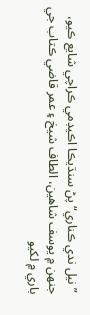”نيل ندي ڪناري“ پڻ سنڌيڪا اڪيڊمي ڪراچي شايع ڪيو، جنهن ۾ يوسف شاهين، الطاف شيخ ۽ عمر قاضي ڪتاب جي باري ۾ لکيو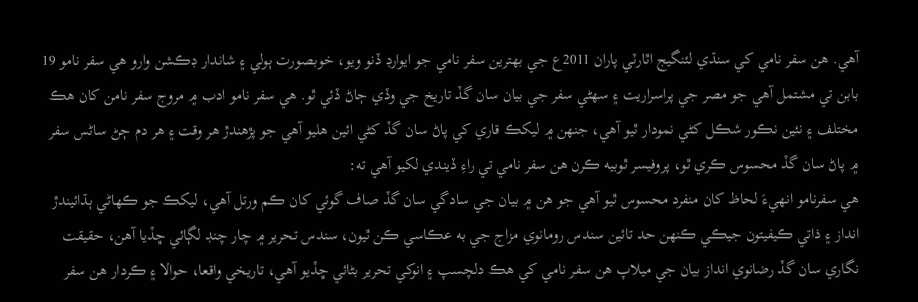آهي. هن سفر نامي کي سنڌي لئنگيج اٿارٽي پاران 2011ع جي بهترين سفر نامي جو ايوارڊ ڏنو ويو، خوبصورت ٻولي ۽ شاندار ڊڪشن وارو هي سفر نامو 19 بابن تي مشتمل آهي جو مصر جي پراسراريت ۽ سهڻي سفر جي بيان سان گڏ تاريخ جي وڏي ڄاڻ ڏئي ٿو. هي سفر نامو ادب ۾ مروج سفر نامن کان هڪ مختلف ۽ نئين نڪور شڪل کڻي نمودار ٿيو آهي، جنهن ۾ ليکڪ قاري کي پاڻ سان گڏ کڻي ائين هليو آهي جو پڙهندڙ هر وقت ۽ هر دم ڄڻ ساڻس سفر ۾ پاڻ سان گڏ محسوس ڪري ٿو، پروفيسر ٿوبيه ڪرن هن سفر نامي تي راءِ ڏيندي لکيو آهي ته:
هي سفرنامو انهيءَ لحاظ کان منفرد محسوس ٿيو آهي جو هن ۾ بيان جي سادگي سان گڏ صاف گوئي کان ڪم ورتل آهي، ليکڪ جو ڪهاڻي ٻڌائيندڙ انداز ۽ ذاتي ڪيفيتون جيڪي ڪنهن حد تائين سندس رومانوي مزاج جي به عڪاسي ڪن ٿيون، سندس تحرير ۾ چار چنڊ لڳائي ڇڏيا آهن، حقيقت نگاري سان گڏ رضانوي انداز بيان جي ميلاپ هن سفر نامي کي هڪ دلچسپ ۽ انوکي تحرير بڻائي ڇڏيو آهي، تاريخي واقعا، حوالا ۽ ڪردار هن سفر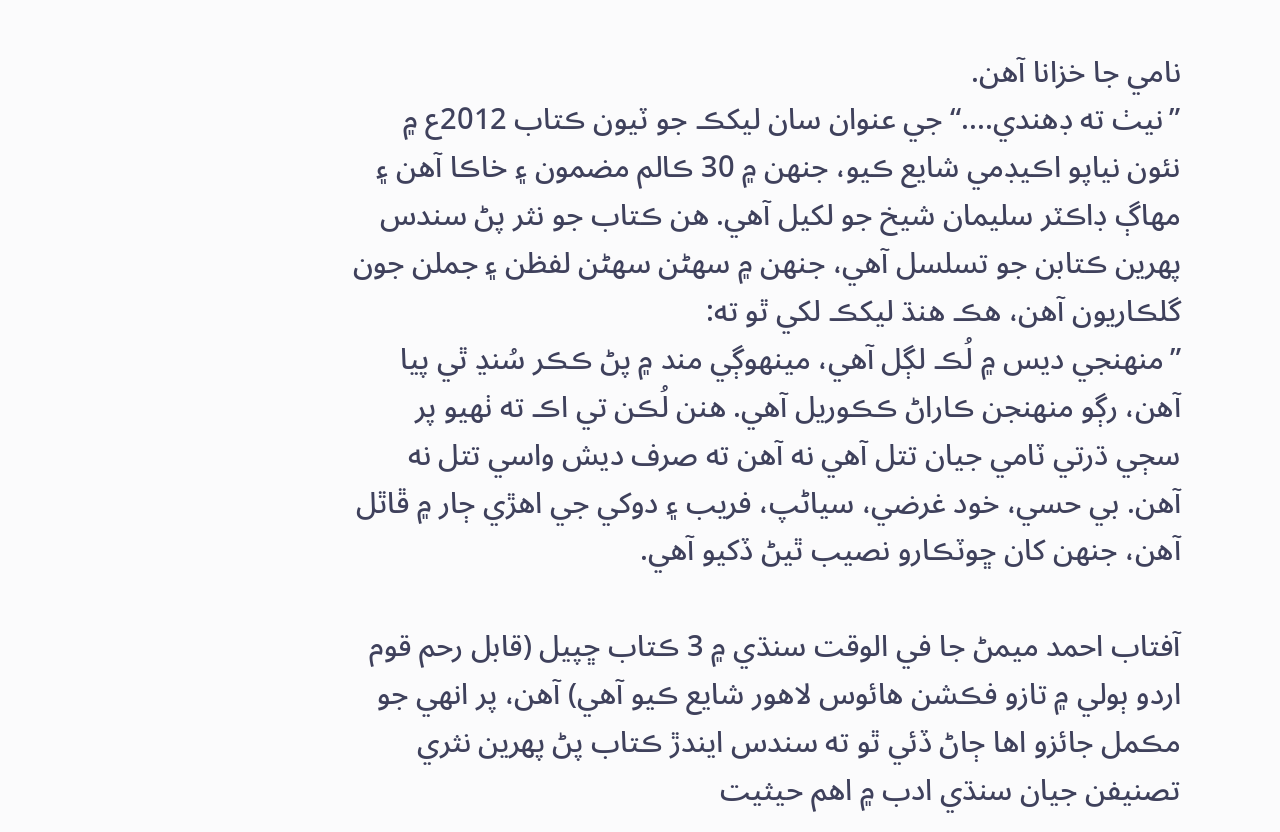نامي جا خزانا آهن.
”نيٺ ته ڊهندي....“ جي عنوان سان ليکڪ جو ٽيون ڪتاب 2012ع ۾ نئون نياپو اڪيڊمي شايع ڪيو، جنهن ۾ 30 ڪالم مضمون ۽ خاڪا آهن ۽ مهاڳ ڊاڪٽر سليمان شيخ جو لکيل آهي. هن ڪتاب جو نثر پڻ سندس پهرين ڪتابن جو تسلسل آهي، جنهن ۾ سهڻن سهڻن لفظن ۽ جملن جون گلڪاريون آهن، هڪ هنڌ ليکڪ لکي ٿو ته:
”منهنجي ديس ۾ لُڪ لڳل آهي، مينهوڳي مند ۾ پڻ ڪڪر سُنڍ ٿي پيا آهن، رڳو منهنجن ڪاراڻ ڪڪوريل آهي. هنن لُڪن تي اڪ ته ٺهيو پر سڄي ڌرتي ٽامي جيان تتل آهي نه آهن ته صرف ديش واسي تتل نه آهن. بي حسي، خود غرضي، سياڻپ، فريب ۽ دوکي جي اهڙي ڄار ۾ ڦاٿل آهن، جنهن کان ڇوٽڪارو نصيب ٿيڻ ڏکيو آهي.

آفتاب احمد ميمڻ جا في الوقت سنڌي ۾ 3 ڪتاب ڇپيل (قابل رحم قوم اردو ٻولي ۾ تازو فڪشن هائوس لاهور شايع ڪيو آهي) آهن، پر انهي جو مڪمل جائزو اها ڄاڻ ڏئي ٿو ته سندس ايندڙ ڪتاب پڻ پهرين نثري تصنيفن جيان سنڌي ادب ۾ اهم حيثيت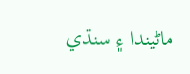ماڻيندا ۽ سنڌي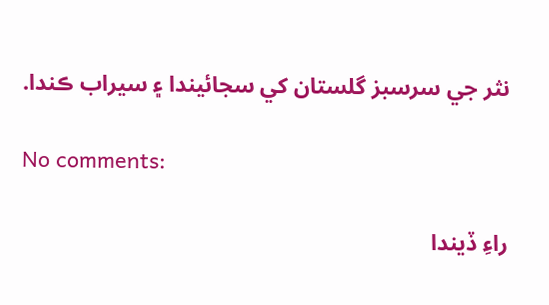نثر جي سرسبز گلستان کي سجائيندا ۽ سيراب ڪندا.

No comments:

راءِ ڏيندا